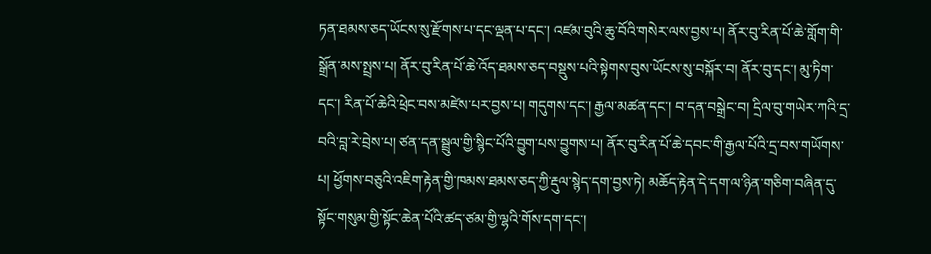ཏན་ཐམས་ཅད་ཡོངས་སུ་རྫོགས་པ་དང་ལྡན་པ་དང་། འཛམ་བུའི་ཆུ་བོའི་གསེར་ལས་བྱས་པ། ནོར་བུ་རིན་པོ་ཆེ་གློག་གི་སྒྲོན་མས་སྤྲས་པ། ནོར་བུ་རིན་པོ་ཆེ་འོད་ཐམས་ཅད་བསྡུས་པའི་སྟེགས་བུས་ཡོངས་སུ་བསྐོར་བ། ནོར་བུ་དང་། མུ་ཏིག་དང་། རིན་པོ་ཆེའི་ཕྲེང་བས་མཛེས་པར་བྱས་པ། གདུགས་དང་། རྒྱལ་མཚན་དང་། བ་དན་བསྒྲེང་བ། དྲིལ་བུ་གཡེར་ཀའི་དྲ་བའི་བླ་རེ་བྲེས་པ། ཙན་དན་སྦྲུལ་གྱི་སྙིང་པོའི་བྱུག་པས་བྱུགས་པ། ནོར་བུ་རིན་པོ་ཆེ་དབང་གི་རྒྱལ་པོའི་དྲ་བས་གཡོགས་པ། ཕྱོགས་བཅུའི་འཇིག་རྟེན་གྱི་ཁམས་ཐམས་ཅད་ཀྱི་རྡུལ་སྙེད་དག་བྱས་ཏེ། མཆོད་རྟེན་དེ་དག་ལ་ཉིན་གཅིག་བཞིན་དུ་སྟོང་གསུམ་གྱི་སྟོང་ཆེན་པོའི་ཚད་ཙམ་གྱི་ལྷའི་གོས་དག་དང་།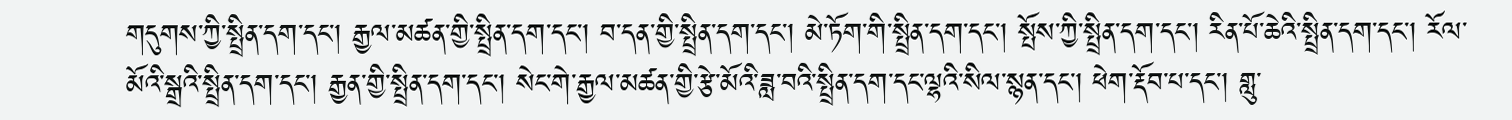གདུགས་ཀྱི་སྤྲིན་དག་དང་། རྒྱལ་མཚན་གྱི་སྤྲིན་དག་དང་། བ་དན་གྱི་སྤྲིན་དག་དང་། མེ་ཏོག་གི་སྤྲིན་དག་དང་། སྤོས་ཀྱི་སྤྲིན་དག་དང་། རིན་པོ་ཆེའི་སྤྲིན་དག་དང་། རོལ་མོའི་སྒྲའི་སྤྲིན་དག་དང་། རྒྱན་གྱི་སྤྲིན་དག་དང་། སེང་གེ་རྒྱལ་མཚན་གྱི་རྩེ་མོའི་ཟླ་བའི་སྤྲིན་དག་དང་ལྷའི་སིལ་སྙན་དང་། ཕེག་རྡོབ་པ་དང་། གླུ་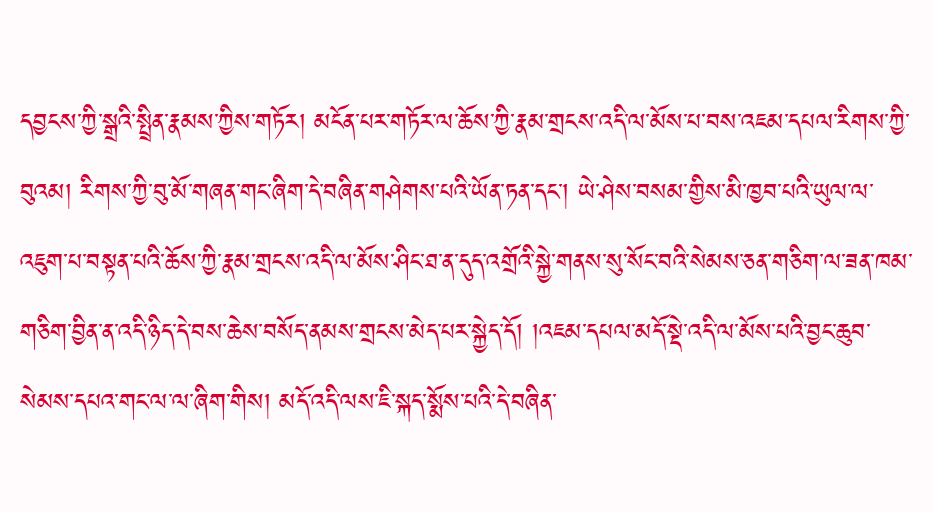དབྱངས་ཀྱི་སྒྲའི་སྤྲིན་རྣམས་ཀྱིས་གཏོར། མངོན་པར་གཏོར་ལ་ཆོས་ཀྱི་རྣམ་གྲངས་འདི་ལ་མོས་པ་བས་འཇམ་དཔལ་རིགས་ཀྱི་བུའམ། རིགས་ཀྱི་བུ་མོ་གཞན་གང་ཞིག་དེ་བཞིན་གཤེགས་པའི་ཡོན་ཏན་དང་། ཡེ་ཤེས་བསམ་གྱིས་མི་ཁྱབ་པའི་ཡུལ་ལ་འཇུག་པ་བསྟན་པའི་ཆོས་ཀྱི་རྣམ་གྲངས་འདི་ལ་མོས་ཤིང་ཐ་ན་དུད་འགྲོའི་སྐྱེ་གནས་སུ་སོང་བའི་སེམས་ཅན་གཅིག་ལ་ཟན་ཁམ་གཅིག་བྱིན་ན་འདི་ཉིད་དེ་བས་ཆེས་བསོད་ནམས་གྲངས་མེད་པར་སྐྱེད་དོ། །འཇམ་དཔལ་མདོ་སྡེ་འདི་ལ་མོས་པའི་བྱང་ཆུབ་སེམས་དཔའ་གང་ལ་ལ་ཞིག་གིས། མདོ་འདི་ལས་ཇི་སྐད་སྨོས་པའི་དེ་བཞིན་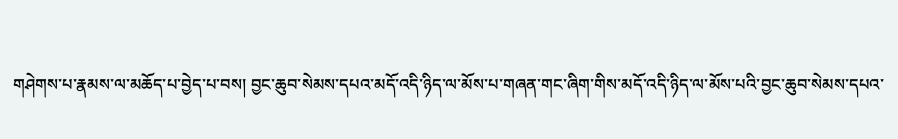གཤེགས་པ་རྣམས་ལ་མཆོད་པ་བྱེད་པ་བས། བྱང་ཆུབ་སེམས་དཔའ་མདོ་འདི་ཉིད་ལ་མོས་པ་གཞན་གང་ཞིག་གིས་མདོ་འདི་ཉིད་ལ་མོས་པའི་བྱང་ཆུབ་སེམས་དཔའ་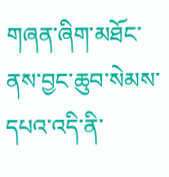གཞན་ཞིག་མཐོང་ནས་བྱང་ཆུབ་སེམས་དཔའ་འདི་ནི་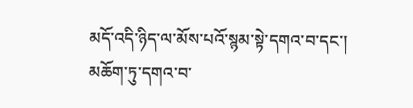མདོ་འདི་ཉིད་ལ་མོས་པའོ་སྙམ་སྟེ་དགའ་བ་དང་། མཆོག་ཏུ་དགའ་བ་